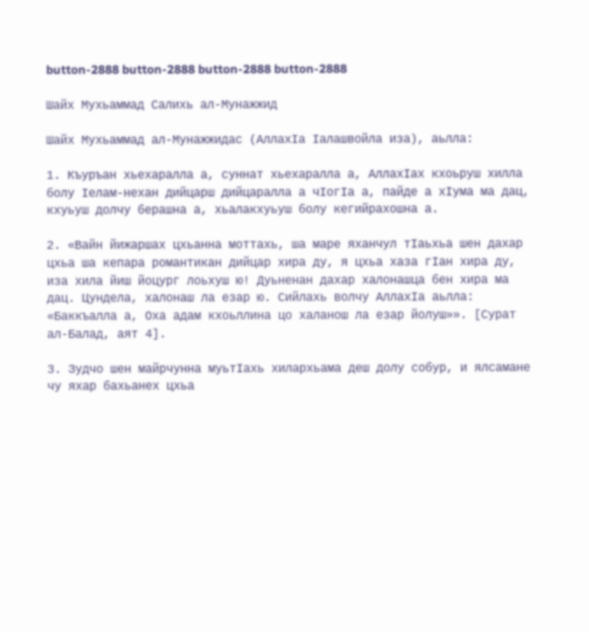button-2888 button-2888 button-2888 button-2888

Шайх Мухьаммад Салихь ал-Мунажжид

Шайх Мухьаммад ал-Мунажжидас (АллахIа Iалашвойла иза), аьлла:

1. Къуръан хьехаралла а, суннат хьехаралла а, АллахIах кхоьруш хилла болу Iелам-нехан дийцарш дийцаралла а чIогIа а, пайде а хIума ма дац, кхуьуш долчу берашна а, хьалакхуьуш болу кегийрахошна а.

2. «Вайн йижаршах цхьанна моттахь, ша маре яханчул тIаьхьа шен дахар цхьа ша кепара романтикан дийцар хира ду, я цхьа хаза гIан хира ду, иза хила йиш йоцург лоьхуш ю! Дуьненан дахар халонашца бен хира ма дац. Цундела, халонаш ла езар ю. Сийлахь волчу АллахIа аьлла: «Баккъалла а, Оха адам кхоьллина цо халанош ла езар йолуш»». [Сурат ал-Балад, аят 4].

3. Зудчо шен майрчунна муьтIахь хилархьама деш долу собур, и ялсамане чу яхар бахьанех цхьа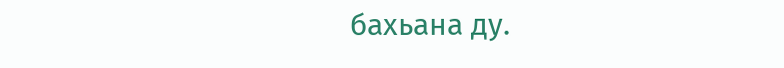бахьана ду.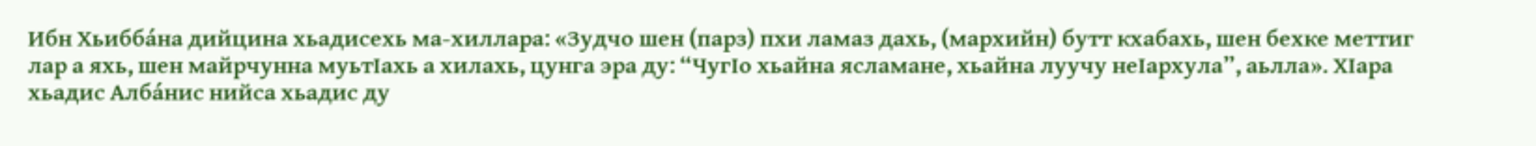Ибн Хьиббáна дийцина хьадисехь ма-хиллара: «Зудчо шен (парз) пхи ламаз дахь, (мархийн) бутт кхабахь, шен бехке меттиг лар а яхь, шен майрчунна муьтIахь а хилахь, цунга эра ду: “ЧугIо хьайна ясламане, хьайна луучу неIархула”, аьлла». ХIара хьадис Албáнис нийса хьадис ду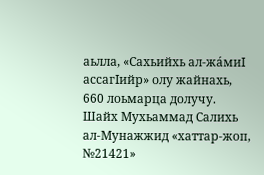аьлла, «Сахьийхь ал-жáмиI ассагIийр» олу жайнахь, 660 лоьмарца долучу. Шайх Мухьаммад Салихь ал-Мунажжид «хаттар-жоп, №21421»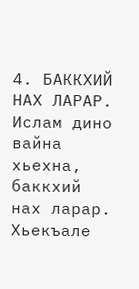4. БАККХИЙ НАХ ЛАРАР. Ислам дино вайна хьехна, баккхий нах ларар. Хьекъале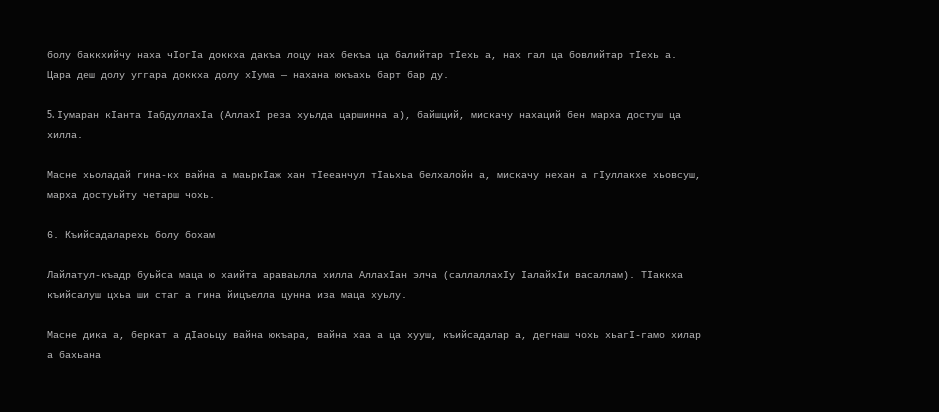болу баккхийчу наха чIогIа доккха дакъа лоцу нах бекъа ца балийтар тIехь а, нах гал ца бовлийтар тIехь а. Цара деш долу уггара доккха долу хIума — нахана юкъахь барт бар ду.

5. Iумаран кIанта IабдуллахIа (АллахI реза хуьлда царшинна а), байшций, мискачу нахаций бен марха достуш ца хилла.

Масне хьоладай гина-кх вайна а маьркIаж хан тIееанчул тIаьхьа белхалойн а, мискачу нехан а гIуллакхе хьовсуш, марха достуьйту четарш чохь.

6. Къийсадаларехь болу бохам

Лайлатул-къадр буьйса маца ю хаийта араваьлла хилла АллахIан элча (саллаллахIу IалайхIи васаллам). ТIаккха къийсалуш цхьа ши стаг а гина йицъелла цунна иза маца хуьлу.

Масне дика а, беркат а дIаоьцу вайна юкъара, вайна хаа а ца хууш, къийсадалар а, дегнаш чохь хьагI-гамо хилар а бахьана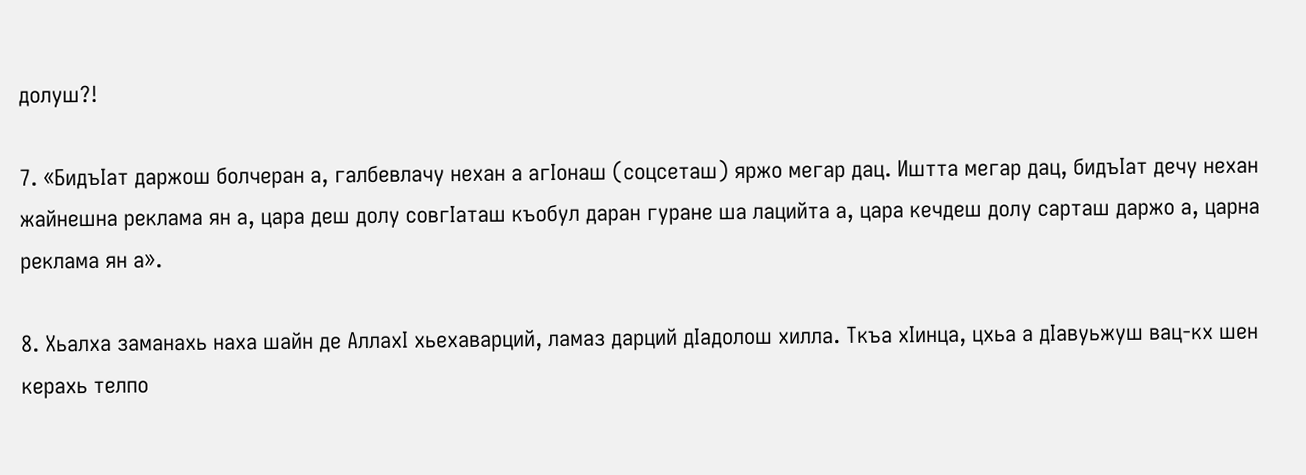долуш?!

7. «БидъIат даржош болчеран а, галбевлачу нехан а агIонаш (соцсеташ) яржо мегар дац. Иштта мегар дац, бидъIат дечу нехан жайнешна реклама ян а, цара деш долу совгIаташ къобул даран гуране ша лацийта а, цара кечдеш долу сарташ даржо а, царна реклама ян а».

8. Хьалха заманахь наха шайн де АллахI хьехаварций, ламаз дарций дIадолош хилла. Ткъа хIинца, цхьа а дIавуьжуш вац-кх шен керахь телпо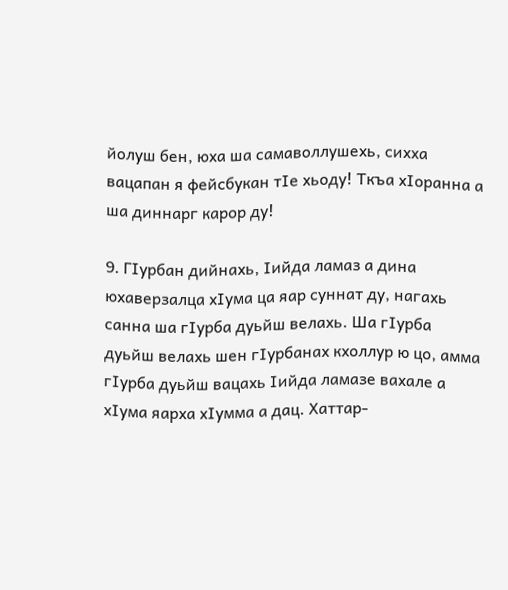йолуш бен, юха ша самаволлушехь, сихха вацапан я фейсбукан тIе хьоду! Ткъа хIоранна а ша диннарг карор ду!

9. ГIурбан дийнахь, Iийда ламаз а дина юхаверзалца хIума ца яар суннат ду, нагахь санна ша гIурба дуьйш велахь. Ша гIурба дуьйш велахь шен гIурбанах кхоллур ю цо, амма гIурба дуьйш вацахь Iийда ламазе вахале а хIума яарха хIумма а дац. Хаттар-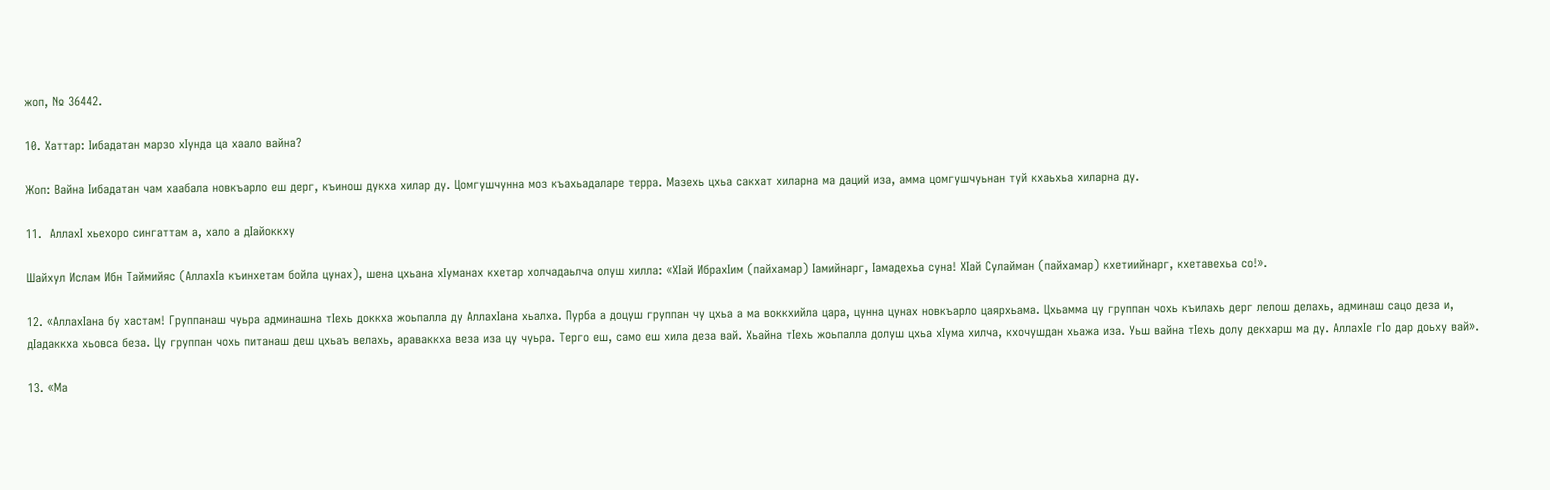жоп, № 36442.

10. Хаттар: Iибадатан марзо хIунда ца хаало вайна?

Жоп: Вайна Iибадатан чам хаабала новкъарло еш дерг, къинош дукха хилар ду. Цомгушчунна моз къахьадаларе терра. Мазехь цхьа сакхат хиларна ма даций иза, амма цомгушчуьнан туй кхаьхьа хиларна ду.

11.  АллахI хьехоро сингаттам а, хало а дIайоккху

Шайхул Ислам Ибн Таймийяс (АллахIа къинхетам бойла цунах), шена цхьана хIуманах кхетар холчадаьлча олуш хилла: «ХIай ИбрахIим (пайхамар) Iамийнарг, Iамадехьа суна! ХIай Сулайман (пайхамар) кхетиийнарг, кхетавехьа со!».

12. «АллахIана бу хастам! Группанаш чуьра админашна тIехь доккха жоьпалла ду АллахIана хьалха. Пурба а доцуш группан чу цхьа а ма воккхийла цара, цунна цунах новкъарло цаярхьама. Цхьамма цу группан чохь къилахь дерг лелош делахь, админаш сацо деза и, дIадаккха хьовса беза. Цу группан чохь питанаш деш цхьаъ велахь, араваккха веза иза цу чуьра. Терго еш, само еш хила деза вай. Хьайна тIехь жоьпалла долуш цхьа хIума хилча, кхочушдан хьажа иза. Уьш вайна тIехь долу декхарш ма ду. АллахIе гIо дар доьху вай».

13. «Ма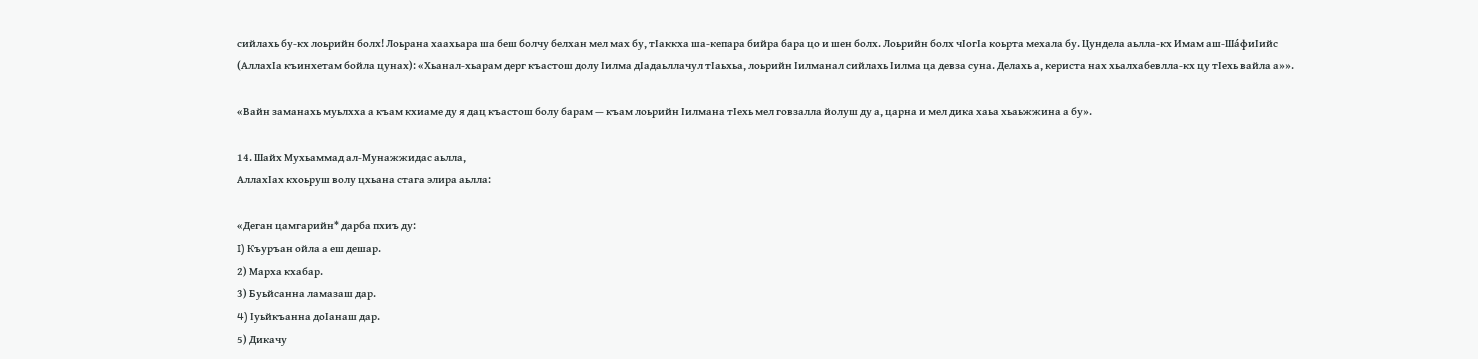сийлахь бу-кх лоьрийн болх! Лоьрана хаахьара ша беш болчу белхан мел мах бу, тIаккха ша-кепара бийра бара цо и шен болх. Лоьрийн болх чIогIа коьрта мехала бу. Цундела аьлла-кх Имам аш-ШáфиIийс (АллахIа къинхетам бойла цунах): «Хьанал-хьарам дерг къастош долу Iилма дIадаьллачул тIаьхьа, лоьрийн Iилманал сийлахь Iилма ца девза суна. Делахь а, кериста нах хьалхабевлла-кх цу тIехь вайла а»».

«Вайн заманахь муьлхха а къам кхиаме ду я дац къастош болу барам — къам лоьрийн Iилмана тIехь мел говзалла йолуш ду а, царна и мел дика хаьа хьаьжжина а бу».

14. Шайх Мухьаммад ал-Мунажжидас аьлла,
АллахIах кхоьруш волу цхьана стага элира аьлла:

«Деган цамгарийн* дарба пхиъ ду:
I) Къуръан ойла а еш дешар.
2) Марха кхабар.
3) Буьйсанна ламазаш дар.
4) Iуьйкъанна доIанаш дар.
5) Дикачу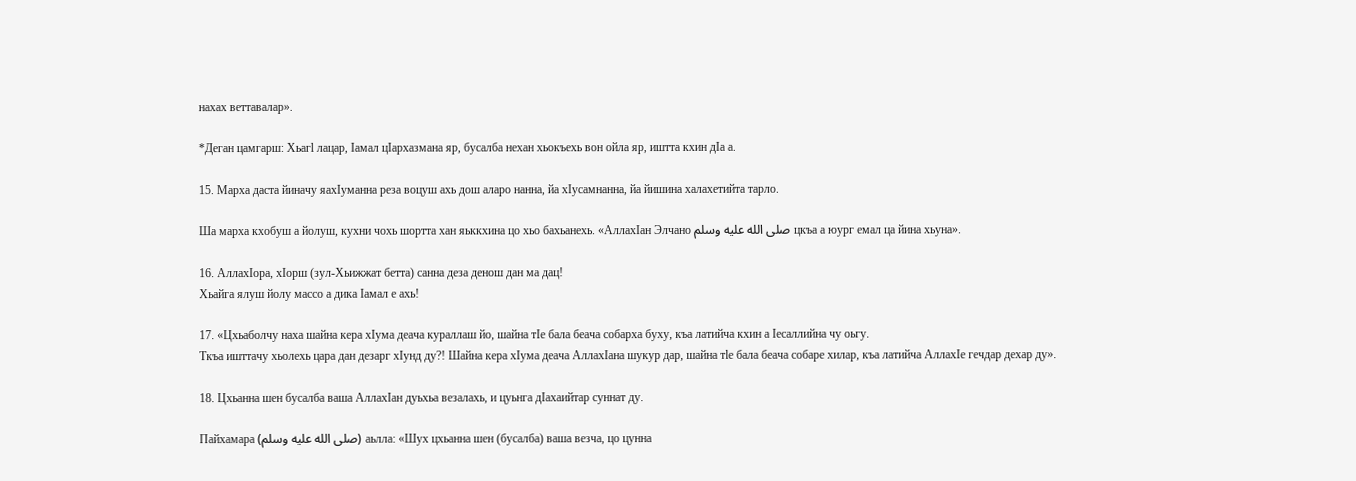нахах веттавалар».

*Деган цамгарш: Хьагl лацар, Iамал цIархазмана яр, бусалба нехан хьокъехь вон ойла яр, иштта кхин дIа а.

15. Марха даста йиначу яахIуманна реза воцуш ахь дош аларо нанна, йа хIусамнанна, йа йишина халахетийта тарло.

Ша марха кхобуш а йолуш, кухни чохь шортта хан яьккхина цо хьо бахьанехь. «АллахIан Элчано صلى الله عليه وسلم цкъа а юург емал ца йина хьуна».

16. АллахIора, хIорш (зул-Хьижжат бетта) санна деза денош дан ма дац!
Хьайга ялуш йолу массо а дика Iамал е ахь!

17. «Цхьаболчу наха шайна кера хIума деача кураллаш йо, шайна тIе бала беача собарха буху, къа латийча кхин а Iесаллийна чу оьгу.
Ткъа ишттачу хьолехь цара дан дезарг хIунд ду?! Шайна кера хIума деача АллахIана шукур дар, шайна тlе бала беача собаре хилар, къа латийча АллахIе гечдар дехар ду».

18. Цхьанна шен бусалба ваша АллахIан дуьхьа везалахь, и цуьнга дIахаийтар суннат ду.

Пайхамара (صلى الله عليه وسلم) аьлла: «Шух цхьанна шен (бусалба) ваша везча, цо цунна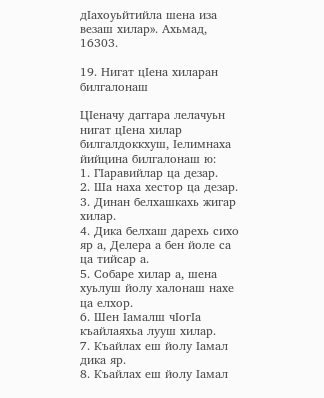дIахоуьйтийла шена иза везаш хилар». Ахьмад, 16303.

19. Нигат цIена хиларан билгалонаш

ЦIеначу даггара лелачуьн нигат цIена хилар билгалдоккхуш, Iелимнаха йийцина билгалонаш ю:
1. ГIаравийлар ца дезар.
2. Ша наха хестор ца дезар.
3. Динан белхашкахь жигар хилар.
4. Дика белхаш дарехь сихо яр а, Делера а бен йоле са ца тийсар а.
5. Собаре хилар а, шена хуьлуш йолу халонаш нахе ца елхор.
6. Шен Iамалш чIогIа къайлаяхьа лууш хилар.
7. Къайлах еш йолу Iамал дика яр.
8. Къайлах еш йолу Iамал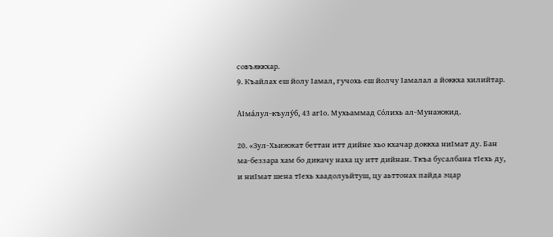совъяккхар.
9. Къайлах еш йолу Iамал, гучохь еш йолчу Iамалал а йоккха хилийтар.

АIма́лул-къулу́б, 43 агIо. Мухьаммад Сóлихь ал-Мунажжид.

20. «Зул-Хьижжат беттан итт дийне хьо кхачар доккха ниIмат ду. Бан ма-беззара хам бо дикачу наха цу итт дийнан. Ткъа бусалбана тIехь ду, и ниIмат шена тIехь хаадолуьйтуш, цу аьттонах пайда эцар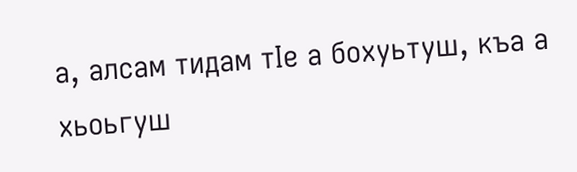а, алсам тидам тIе а бохуьтуш, къа а хьоьгуш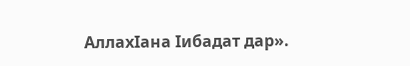АллахIана Iибадат дар».